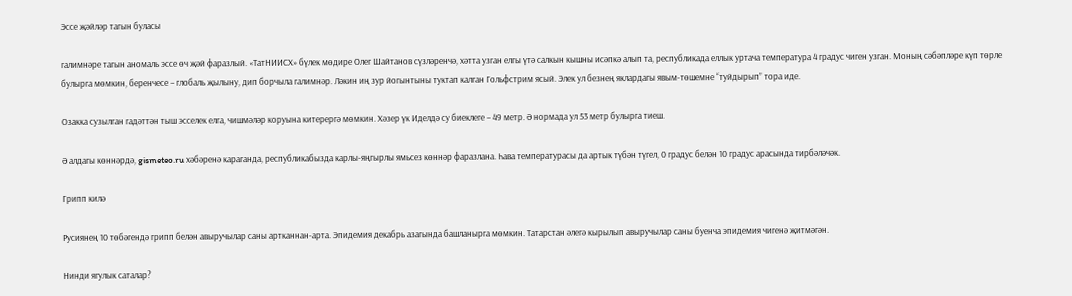Эссе җәйләр тагын буласы

галимнәре тагын аномаль эссе өч җәй фаразлый. «ТатНИИСХ» бүлек мөдире Олег Шайтанов сүзләренчә, хәтта узган елгы үтә салкын кышны исәпкә алып та, республикада еллык уртача температура 4 градус чиген узган. Моның сәбәпләре күп төрле булырга мөмкин, беренчесе – глобаль җылыну, дип борчыла галимнәр. Ләкин иң зур йогынтыны туктап калган Гольфстрим ясый. Элек ул безнең яклардагы явым-төшемне “туйдырып” тора иде.

Озакка сузылган гадәттән тыш эсселек елга, чишмәләр коруына китерергә мөмкин. Хәзер үк Иделдә су биеклеге – 49 метр. Ә нормада ул 53 метр булырга тиеш.

Ә алдагы көннәрдә, gismeteo.ru хәбәренә караганда, республикабызда карлы-яңгырлы ямьсез көннәр фаразлана. Һава температурасы да артык түбән түгел, 0 градус белән 10 градус арасында тирбәләчәк.

Грипп килә

Русиянең 10 төбәгендә грипп белән авыручылар саны артканнан-арта. Эпидемия декабрь азагында башланырга мөмкин. Татарстан әлегә кырылып авыручылар саны буенча эпидемия чигенә җитмәгән.

Нинди ягулык саталар?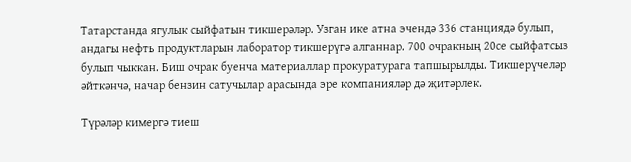Татарстанда ягулык сыйфатын тикшерәләр. Узган ике атна эчендә 336 станциядә булып, андагы нефть продуктларын лаборатор тикшерүгә алганнар. 700 очракның 20се сыйфатсыз булып чыккан. Биш очрак буенча материаллар прокуратурага тапшырылды. Тикшерүчеләр әйткәнчә, начар бензин сатучылар арасында эре компанияләр дә җитәрлек.

Түрәләр кимергә тиеш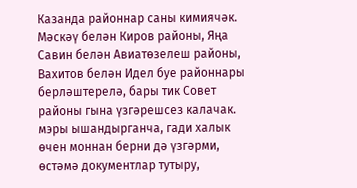Казанда районнар саны кимиячәк. Мәскәү белән Киров районы, Яңа Савин белән Авиатөзелеш районы, Вахитов белән Идел буе районнары берләштерелә, бары тик Совет районы гына үзгәрешсез калачак. мэры ышандырганча, гади халык өчен моннан берни дә үзгәрми, өстәмә документлар тутыру,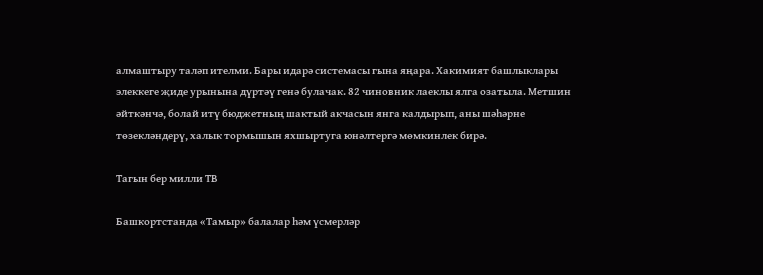алмаштыру таләп ителми. Бары идарә системасы гына яңара. Хакимият башлыклары элеккеге җиде урынына дүртәү генә булачак. 82 чиновник лаеклы ялга озатыла. Метшин әйткәнчә, болай итү бюджетның шактый акчасын янга калдырып, аны шәһәрне төзекләндерү, халык тормышын яхшыртуга юнәлтергә мөмкинлек бирә.

Тагын бер милли ТВ

Башкортстанда «Тамыр» балалар һәм үсмерләр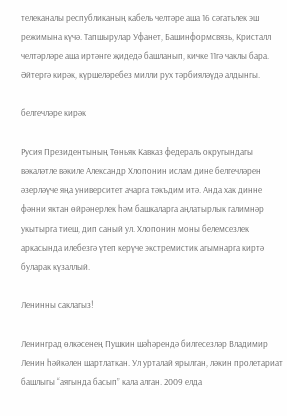телеканалы республиканың кабель челтәре аша 16 сәгатьлек эш режимына күчә. Тапшырулар Уфанет, Башинформсвязь, Кристалл челтәрләре аша иртәнге җидедә башланып, кичке 11гә чаклы бара. Әйтергә кирәк, күршеләребез милли рух тәрбияләүдә алдынгы.

белгечләре кирәк

Русия Президентының Төньяк Кавказ федераль округындагы вәкаләтле вәкиле Александр Хлопонин ислам дине белгечләрен әзерләүче яңа университет ачарга тәкъдим итә. Анда хак динне фәнни яктан өйрәнерлек һәм башкаларга аңлатырлык галимнәр укытырга тиеш, дип саный ул. Хлопонин моны белемсезлек аркасында илебезгә үтеп керүче экстремистик агымнарга киртә буларак күзаллый.

Ленинны саклагыз!

Ленинград өлкәсенең Пушкин шәһәрендә билгесезләр Владимир Ленин һәйкәлен шартлаткан. Ул урталай ярылган, ләкин пролетариат башлыгы “аягында басып” кала алган. 2009 елда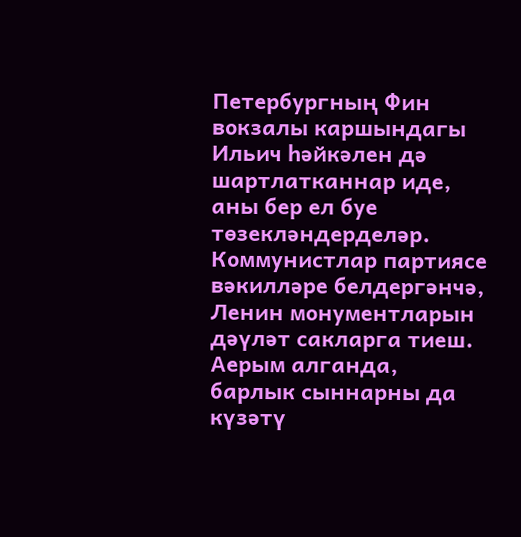Петербургның Фин вокзалы каршындагы Ильич һәйкәлен дә шартлатканнар иде, аны бер ел буе төзекләндерделәр. Коммунистлар партиясе вәкилләре белдергәнчә, Ленин монументларын дәүләт сакларга тиеш. Аерым алганда, барлык сыннарны да күзәтү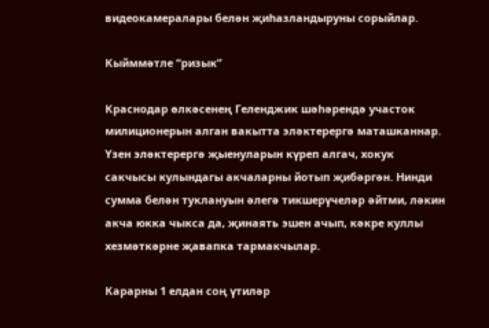видеокамералары белән җиһазландыруны сорыйлар.

Кыйммәтле “ризык”

Краснодар өлкәсенең Геленджик шәһәрендә участок милиционерын алган вакытта эләктерергә маташканнар. Үзен эләктерергә җыенуларын күреп алгач, хокук сакчысы кулындагы акчаларны йотып җибәргән. Нинди сумма белән туклануын әлегә тикшерүчеләр әйтми, ләкин акча юкка чыкса да, җинаять эшен ачып, кәкре куллы хезмәткәрне җавапка тармакчылар.

Карарны 1 елдан соң үтиләр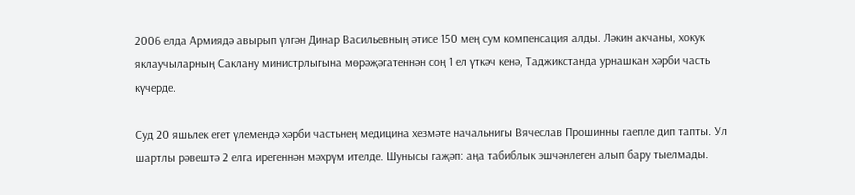2006 елда Армиядә авырып үлгән Динар Васильевның әтисе 150 мең сум компенсация алды. Ләкин акчаны, хокук яклаучыларның Саклану министрлыгына мөрәҗәгатеннән соң 1 ел үткәч кенә, Таджикстанда урнашкан хәрби часть күчерде.

Суд 20 яшьлек егет үлемендә хәрби частьнең медицина хезмәте начальнигы Вячеслав Прошинны гаепле дип тапты. Ул шартлы рәвештә 2 елга ирегеннән мәхрүм ителде. Шунысы гаҗәп: аңа табиблык эшчәнлеген алып бару тыелмады.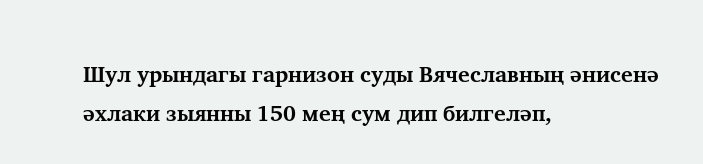Шул урындагы гарнизон суды Вячеславның әнисенә әхлаки зыянны 150 мең сум дип билгеләп,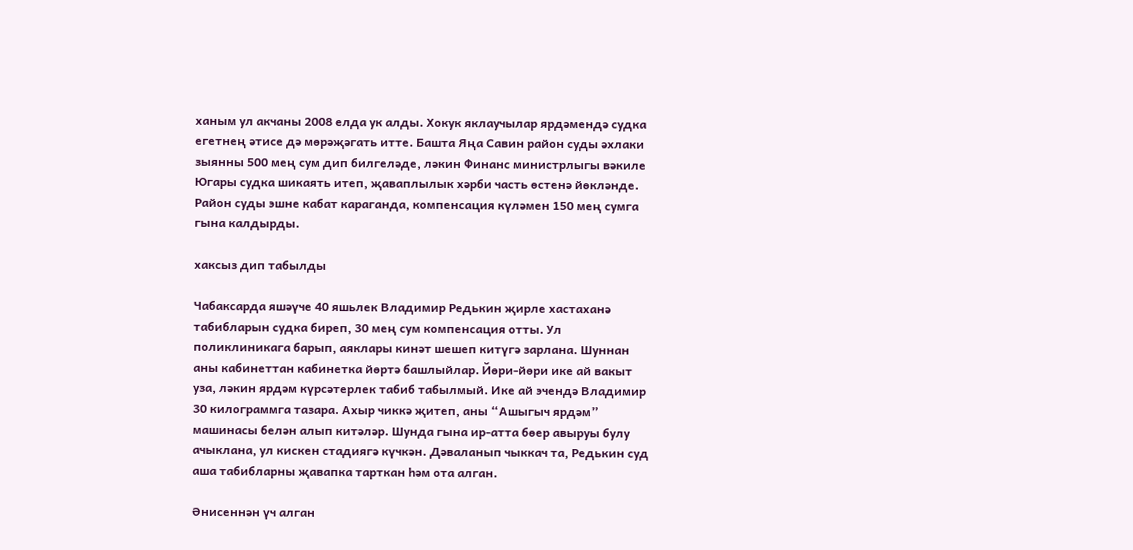ханым ул акчаны 2008 елда ук алды. Хокук яклаучылар ярдәмендә судка егетнең әтисе дә мөрәҗәгать итте. Башта Яңа Савин район суды әхлаки зыянны 500 мең сум дип билгеләде, ләкин Финанс министрлыгы вәкиле Югары судка шикаять итеп, җаваплылык хәрби часть өстенә йөкләнде. Район суды эшне кабат караганда, компенсация күләмен 150 мең сумга гына калдырды.

хаксыз дип табылды

Чабаксарда яшәүче 40 яшьлек Владимир Редькин җирле хастаханә табибларын судка биреп, 30 мең сум компенсация отты. Ул поликлиникага барып, аяклары кинәт шешеп китүгә зарлана. Шуннан аны кабинеттан кабинетка йөртә башлыйлар. Йөри-йөри ике ай вакыт уза, ләкин ярдәм күрсәтерлек табиб табылмый. Ике ай эчендә Владимир 30 килограммга тазара. Ахыр чиккә җитеп, аны “Ашыгыч ярдәм” машинасы белән алып китәләр. Шунда гына ир-атта бөер авыруы булу ачыклана, ул кискен стадиягә күчкән. Дәваланып чыккач та, Редькин суд аша табибларны җавапка тарткан һәм ота алган.

Әнисеннән үч алган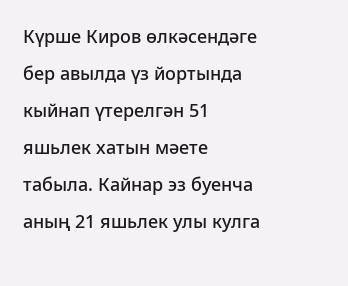Күрше Киров өлкәсендәге бер авылда үз йортында кыйнап үтерелгән 51 яшьлек хатын мәете табыла. Кайнар эз буенча аның 21 яшьлек улы кулга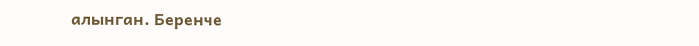алынган. Беренче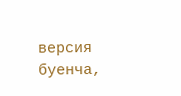версия буенча,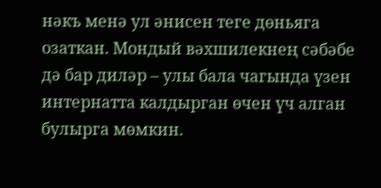нәкъ менә ул әнисен теге дөньяга озаткан. Мондый вәхшилекнең сәбәбе дә бар диләр – улы бала чагында үзен интернатта калдырган өчен үч алган булырга мөмкин.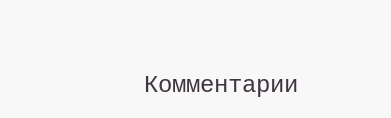Комментарии